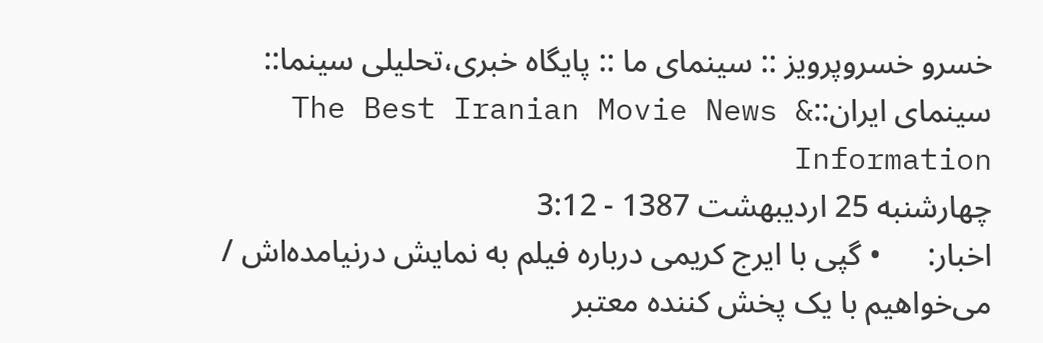خسرو خسروپرويز :: سينمای ما :: پايگاه خبری،تحليلی سينما:: سينمای ايران::The Best Iranian Movie News & Information
چهارشنبه 25 ارديبهشت 1387 - 3:12
اخبار:      • گپی با ایرج کریمی درباره فیلم‌ به نمایش درنیامده‌اش / می‌خواهیم با یک پخش کننده معتبر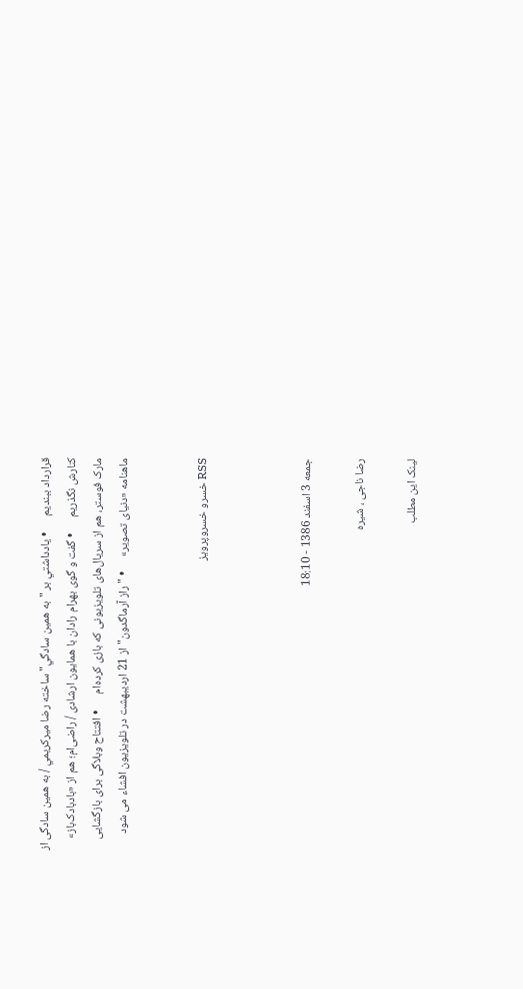قرارداد ببندیم      • يادداشتي بر "به همين سادگي" ساخته رضا ميركريمي / به همین سادگی از کنارش نگذریم      • گفت و گوی بهرام رادان با همایون ارشادی / راضی‌ام؛ هم از «بادبادک‌باز» مارک فوستر، هم از سریال‌های تلویزیونی که بازی کرده‌ام      • افتتاح وبلاگی برای بازگشایی ماهنامه «دنیای تصویر»      • "راز آرماگدون" از 21 اردیبهشت در تلویزیون افشاء می شود


RSS خسرو خسروپرويز



جمعه 3 اسفند 1386 - 18:10

رضا ناجی ، شیره

لینک این مطلب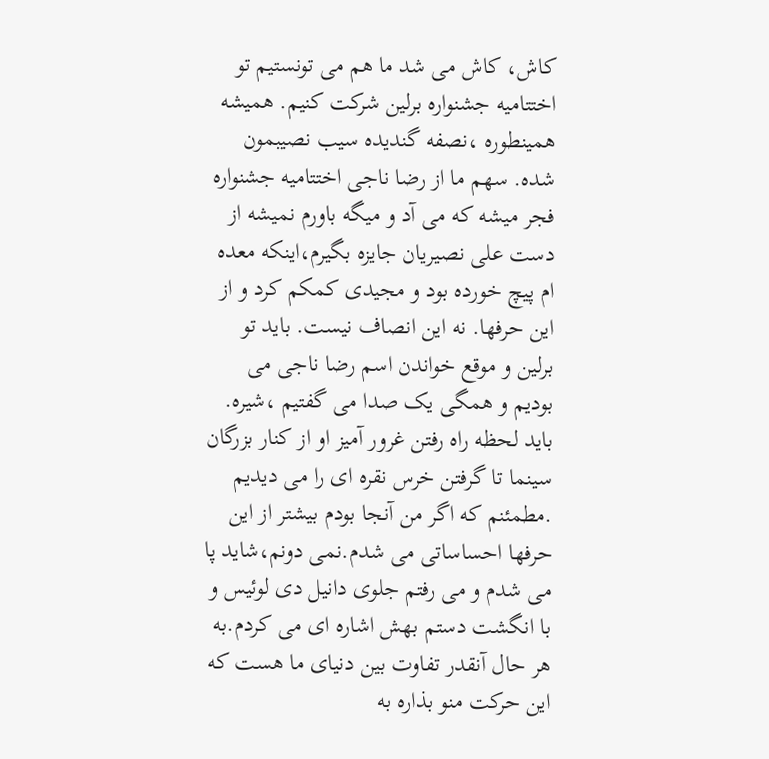کاش، کاش می شد ما هم می تونستیم تو اختتامیه جشنواره برلین شرکت کنیم. همیشه همینطوره ،نصفه گندیده سیب نصیبمون شده. سهم ما از رضا ناجی اختتامیه جشنواره فجر میشه که می آد و میگه باورم نمیشه از دست علی نصیریان جایزه بگیرم،اینکه معده ام پیچ خورده بود و مجیدی کمکم کرد و از این حرفها. نه این انصاف نیست. باید تو برلین و موقع خواندن اسم رضا ناجی می بودیم و همگی یک صدا می گفتیم ،شیره. باید لحظه راه رفتن غرور آمیز او از کنار بزرگان سینما تا گرفتن خرس نقره ای را می دیدیم .مطمئنم که اگر من آنجا بودم بیشتر از این حرفها احساساتی می شدم.نمی دونم،شاید پا می شدم و می رفتم جلوی دانیل دی لوئیس و با انگشت دستم بهش اشاره ای می کردم.به هر حال آنقدر تفاوت بین دنیای ما هست که این حرکت منو بذاره به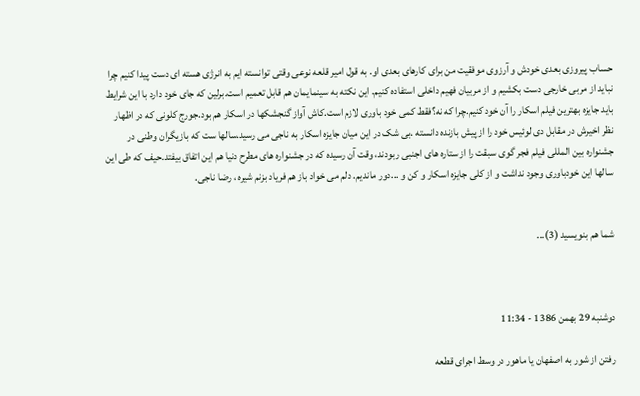حساب پیروزی بعدی خودش و آرزوی موفقیت من برای کارهای بعدی او. به قول امیر قلعه نوعی وقتی توانسته ایم به انرژی هسته ای دست پیدا کنیم چرا نباید از مربی خارجی دست بکشیم و از مربیان فهیم داخلی استفاده کنیم. این نکته به سینمایمان هم قابل تعمیم است.برلین که جای خود دارد با این شرایط باید جایزه بهترین فیلم اسکار را آن خود کنیم.چرا که نه؟فقط کمی خود باوری لازم است.کاش آواز گنجشکها در اسکار هم بود.جورج کلونی که در اظهار نظر اخیرش در مقابل دی لوئیس خود را از پیش بازنده دانسته .بی شک در این میان جایزه اسکار به ناجی می رسید.سالها ست که بازیگران وطنی در جشنواره بین المللی فیلم فجر گوی سبقت را از ستاره های اجنبی ربودند، وقت آن رسیده که در جشنواره های مطرح دنیا هم این اتفاق بیفتد.حیف که طی این سالها این خودباوری وجود نداشت و از کلی جایزه اسکار و کن و ...دور ماندیم. دلم می خواد باز هم فریاد بزنم شیره ، رضا ناجی.


شما هم بنويسيد (3)...



دوشنبه 29 بهمن 1386 - 11:34

رفتن از شور به اصفهان یا ماهور در وسط اجرای قطعه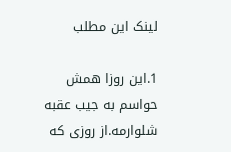لینک این مطلب

1.این روزا همش حواسم به جیب عقبه شلوارمه.از روزی که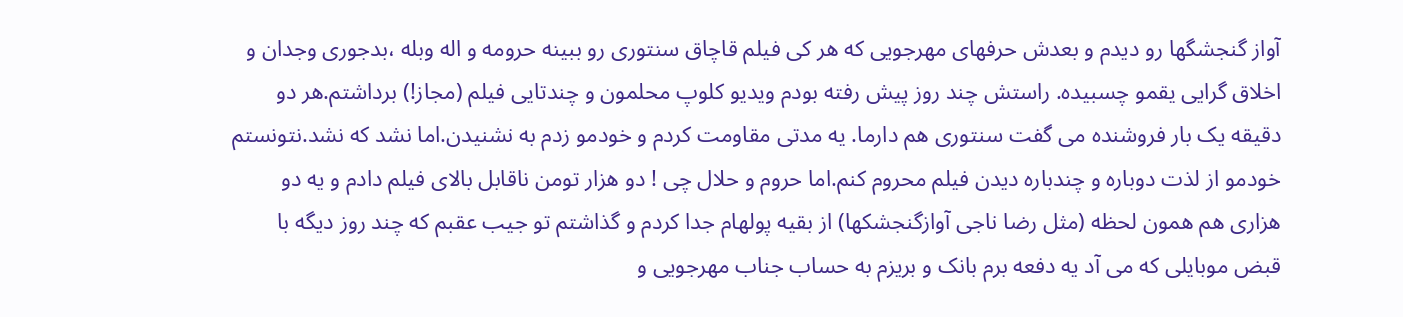آواز گنجشگها رو دیدم و بعدش حرفهای مهرجویی که هر کی فیلم قاچاق سنتوری رو ببینه حرومه و اله وبله ،بدجوری وجدان و اخلاق گرایی یقمو چسبیده. راستش چند روز پیش رفته بودم ویدیو کلوپ محلمون و چندتایی فیلم (مجاز!) برداشتم.هر دو دقیقه یک بار فروشنده می گفت سنتوری هم دارما. یه مدتی مقاومت کردم و خودمو زدم به نشنیدن.اما نشد که نشد.نتونستم خودمو از لذت دوباره و چندباره دیدن فیلم محروم کنم.اما حروم و حلال چی ! دو هزار تومن ناقابل بالای فیلم دادم و یه دو هزاری هم همون لحظه (مثل رضا ناجی آوازگنجشکها) از بقیه پولهام جدا کردم و گذاشتم تو جیب عقبم که چند روز دیگه با قبض موبایلی که می آد یه دفعه برم بانک و بریزم به حساب جناب مهرجویی و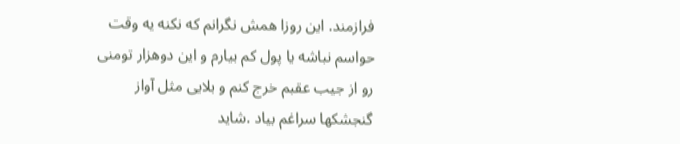فرازمند. این روزا همش نگرانم که نکنه یه وقت حواسم نباشه یا پول کم بیارم و این دوهزار تومنی رو از جیب عقبم خرج کنم و بلایی مثل آواز گنجشکها سراغم بیاد .شاید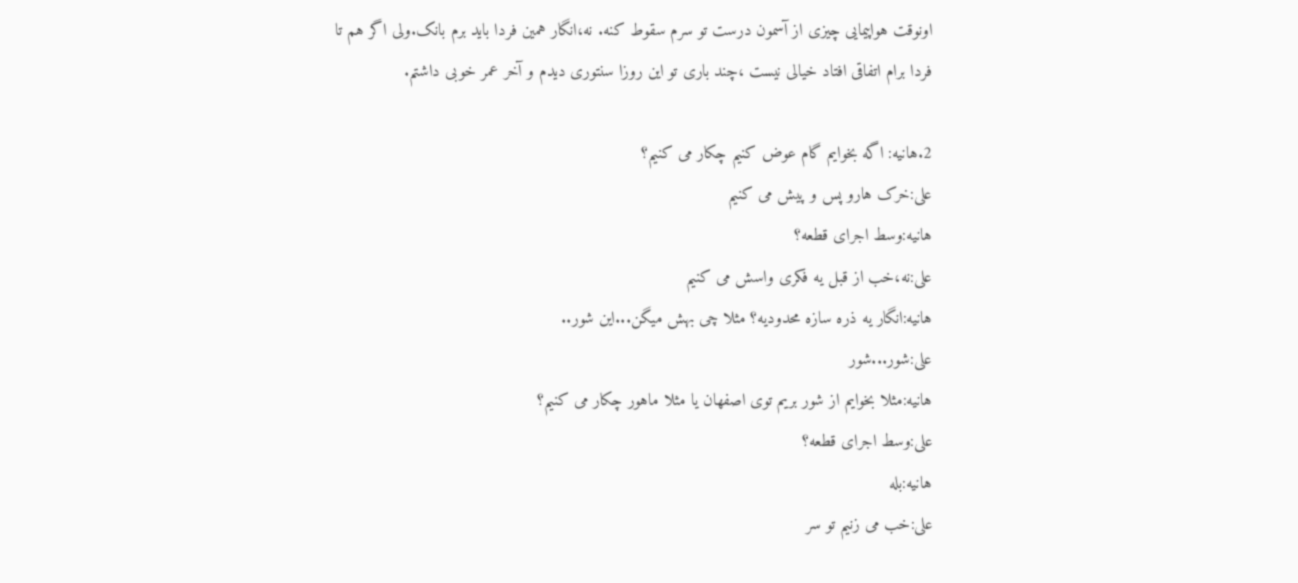اونوقت هواپیمایی چیزی از آسمون درست تو سرم سقوط کنه. نه،انگار همین فردا باید برم بانک.ولی اگر هم تا فردا برام اتفاقی افتاد خیالی نیست ،چند باری تو این روزا سنتوری دیدم و آخر عمر خوبی داشتم.

2.هانیه: اگه بخوایم گام عوض کنیم چکار می کنیم؟
علی:خرک هارو پس و پیش می کنیم
هانیه:وسط اجرای قطعه؟
علی:نه،خب از قبل یه فکری واسش می کنیم
هانیه:انگار یه ذره سازه محدودیه؟ مثلا چی بهش میگن...این شور..
علی:شور...شور
هانیه:مثلا بخوایم از شور بریم توی اصفهان یا مثلا ماهور چکار می کنیم؟
علی:وسط اجرای قطعه؟
هانیه:بله
علی:خب می زنیم تو سر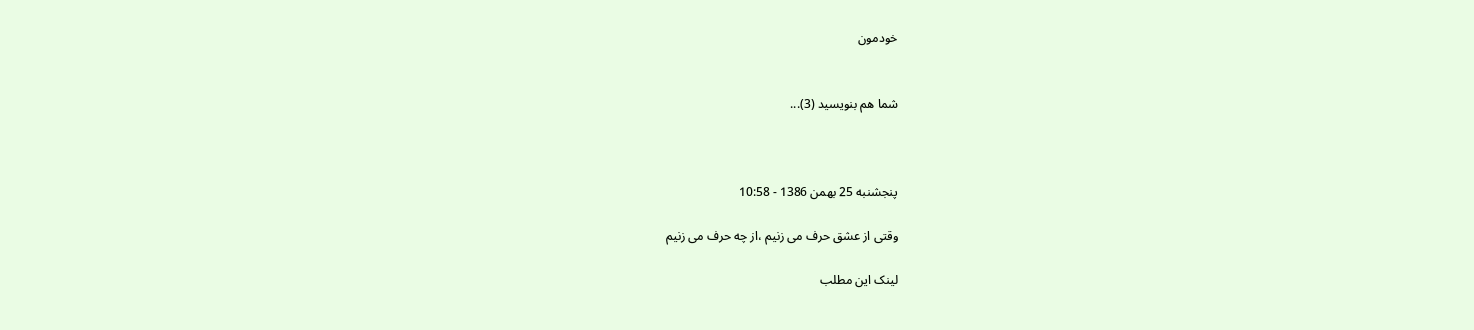خودمون


شما هم بنويسيد (3)...



پنجشنبه 25 بهمن 1386 - 10:58

وقتی از عشق حرف می زنیم ،از چه حرف می زنیم

لینک این مطلب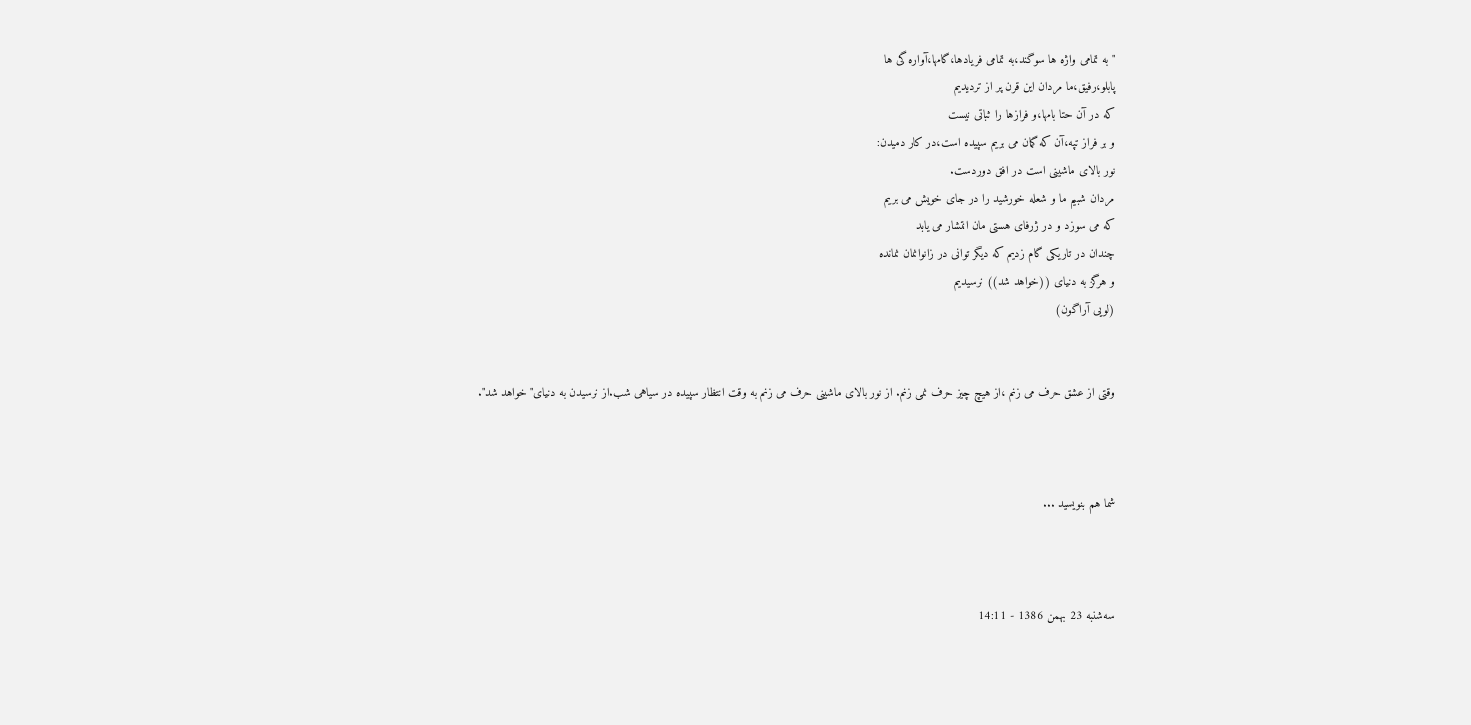" به تمامی واژه ها سوگند،به تمامی فریادها،گامها،آواره گی ها
پابلو،رفیق،ما مردان این قرن پر از تردیدیم
که در آن حتا بامها،و فرازها را ثباتی نیست
و بر فراز تپه،آن که گمان می بریم سپیده است،در کار دمیدن:
نور بالای ماشینی است در افق دوردست.
مردان شبیم ما و شعله خورشید را در جای خویش می بریم
که می سوزد و در ژرفای هستی مان انتشار می یابد
چندان در تاریکی گام زدیم که دیگر توانی در زانوانمان نمانده
و هرگز به دنیای ((خواهد شد)) نرسیدیم
(لویی آراگون)


وقتی از عشق حرف می زنم ،از هیچ چیز حرف نمی زنم. از نور بالای ماشینی حرف می زنم به وقت انتظار سپیده در سیاهی شب.از نرسیدن به دنیای"خواهد شد".



شما هم بنويسيد ...



سه‌شنبه 23 بهمن 1386 - 14:11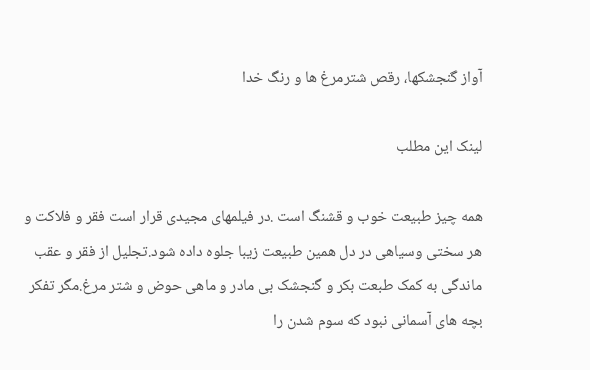آواز گنجشکها، رقص شترمرغ ها و رنگ خدا

لینک این مطلب

همه چیز طبیعت خوب و قشنگ است .در فیلمهای مجیدی قرار است فقر و فلاکت و هر سختی وسیاهی در دل همین طبیعت زیبا جلوه داده شود.تجلیل از فقر و عقب ماندگی به کمک طبعت بکر و گنجشک بی مادر و ماهی حوض و شتر مرغ.مگر تفکر بچه های آسمانی نبود که سوم شدن را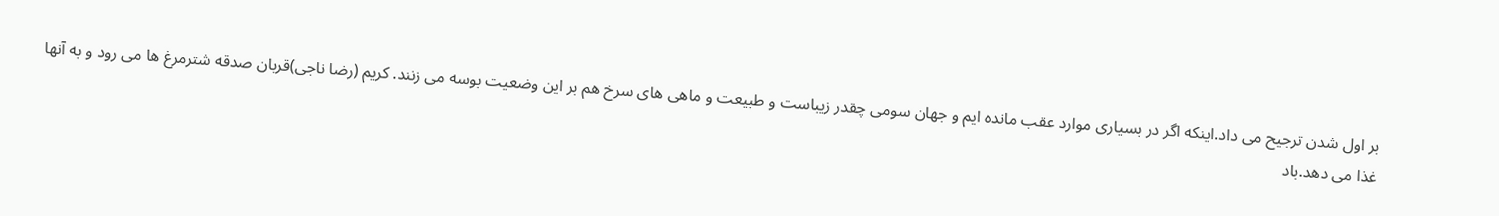بر اول شدن ترجیح می داد.اینکه اگر در بسیاری موارد عقب مانده ایم و جهان سومی چقدر زیباست و طبیعت و ماهی های سرخ هم بر این وضعیت بوسه می زنند. کریم (رضا ناجی)قربان صدقه شترمرغ ها می رود و به آنها غذا می دهد.باد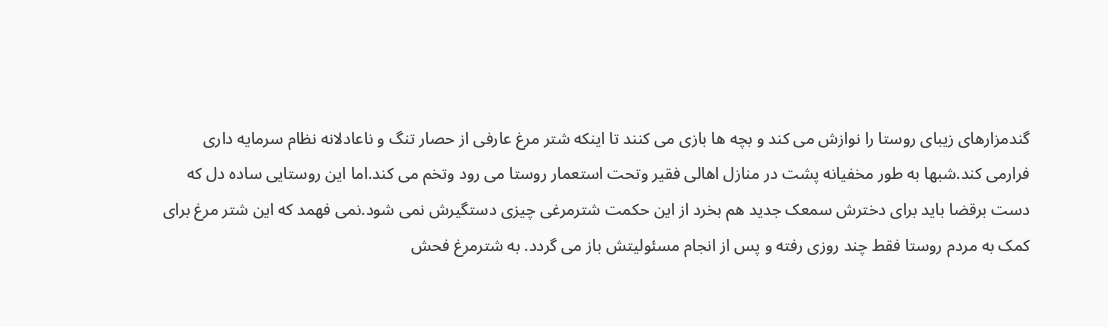گندمزارهای زیبای روستا را نوازش می کند و بچه ها بازی می کنند تا اینکه شتر مرغ عارفی از حصار تنگ و ناعادلانه نظام سرمایه داری فرارمی کند.شبها به طور مخفیانه پشت در منازل اهالی فقیر وتحت استعمار روستا می رود وتخم می کند.اما این روستایی ساده دل که دست برقضا باید برای دخترش سمعک جدید هم بخرد از این حکمت شترمرغی چیزی دستگیرش نمی شود.نمی فهمد که این شتر مرغ برای کمک به مردم روستا فقط چند روزی رفته و پس از انجام مسئولیتش باز می گردد. به شترمرغ فحش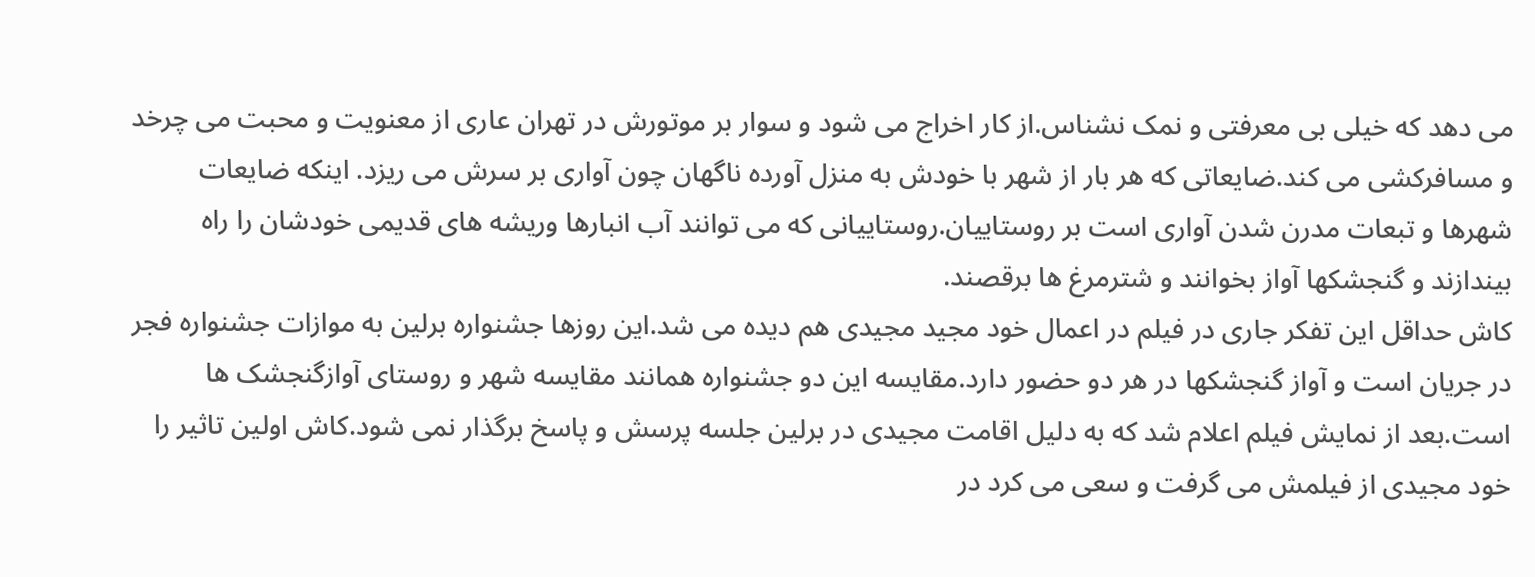می دهد که خیلی بی معرفتی و نمک نشناس.از کار اخراج می شود و سوار بر موتورش در تهران عاری از معنویت و محبت می چرخد و مسافرکشی می کند.ضایعاتی که هر بار از شهر با خودش به منزل آورده ناگهان چون آواری بر سرش می ریزد. اینکه ضایعات شهرها و تبعات مدرن شدن آواری است بر روستاییان.روستاییانی که می توانند آب انبارها وریشه های قدیمی خودشان را راه بیندازند و گنجشکها آواز بخوانند و شترمرغ ها برقصند.
کاش حداقل این تفکر جاری در فیلم در اعمال خود مجید مجیدی هم دیده می شد.این روزها جشنواره برلین به موازات جشنواره فجر در جریان است و آواز گنجشکها در هر دو حضور دارد.مقایسه این دو جشنواره همانند مقایسه شهر و روستای آوازگنجشک ها است.بعد از نمایش فیلم اعلام شد که به دلیل اقامت مجیدی در برلین جلسه پرسش و پاسخ برگذار نمی شود.کاش اولین تاثیر را خود مجیدی از فیلمش می گرفت و سعی می کرد در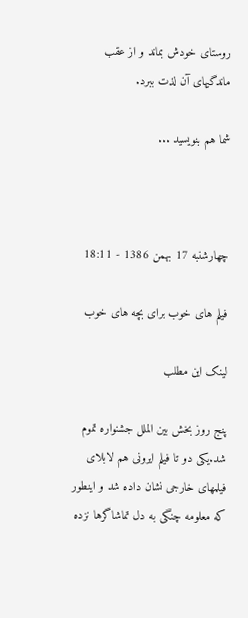روستای خودش بماند و از عقب ماندگیهای آن لذت ببرد.

شما هم بنويسيد ...



چهارشنبه 17 بهمن 1386 - 18:11

فیلم های خوب برای بچه های خوب

لینک این مطلب

پنج روز بخش بین الملل جشنواره تموم شد.یکی دو تا فیلم ایرونی هم لابلای فیلمهای خارجی نشان داده شد و اینطور که معلومه چنگی به دل تماشاگرها نزده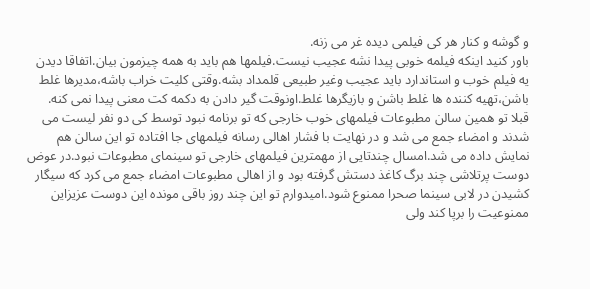و گوشه و کنار هر کی فیلمی دیده غر می زنه.
باور کنید اینکه فیلمه خوبی پیدا نشه عجیب نیست.فیلمها هم باید به همه چیزمون بیان.اتفاقا دیدن یه فیلم خوب و استاندارد باید عجیب وغیر طبیعی قلمداد بشه.وقتی کلیت خراب باشه،مدیرها غلط باشن،تهیه کننده ها غلط باشن و بازیگرها غلط.اونوقت گیر دادن به دکمه کت معنی پیدا نمی کنه.
قبلا تو همین سالن مطبوعات فیلمهای خوب خارجی که تو برنامه نبود توسط کی دو نفر لیست می شدند و امضاء جمع می شد و در نهایت با فشار اهالی رسانه فیلمهای جا افتاده تو این سالن هم نمایش داده می شد.امسال چندتایی از مهمترین فیلمهای خارجی تو سینمای مطبوعات نبود.در عوض دوست پرتلاشی چند برگ کاغذ دستش گرفته بود و از اهالی مطبوعات امضاء جمع می کرد که سیگار کشیدن در لابی سینما صحرا ممنوع شود.امیدوارم تو این چند روز باقی مونده این دوست عزیزاین ممنوعیت را برپا کند ولی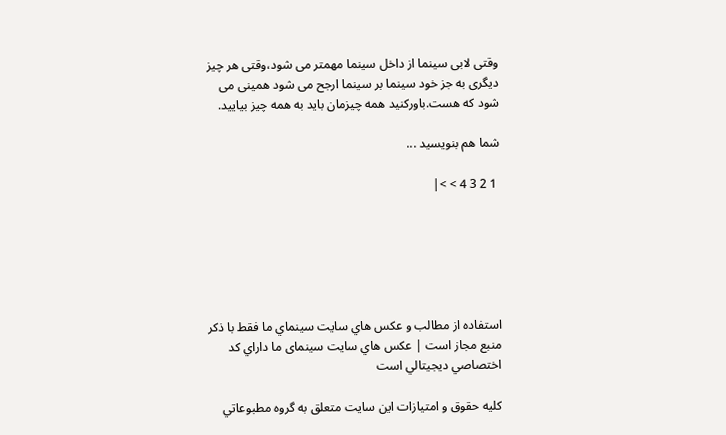وقتی لابی سینما از داخل سینما مهمتر می شود،وقتی هر چیز دیگری به جز خود سینما بر سینما ارجح می شود همینی می شود که هست.باورکنید همه چیزمان باید به همه چیز بیایید.

شما هم بنويسيد ...

 1 2 3 4 > >|






استفاده از مطالب و عكس هاي سايت سينماي ما فقط با ذكر منبع مجاز است | عكس هاي سایت سینمای ما داراي كد اختصاصي ديجيتالي است

كليه حقوق و امتيازات اين سايت متعلق به گروه مطبوعاتي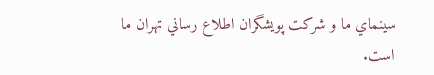سينماي ما و شركت پويشگران اطلاع رساني تهران ما  است.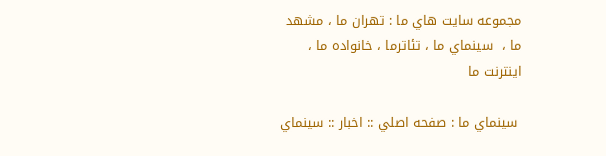مجموعه سايت هاي ما : تهران ما ، مشهد ما ،  سينماي ما ، تئاترما ، خانواده ما ، اينترنت ما

 سينماي ما : صفحه اصلي :: اخبار :: سينماي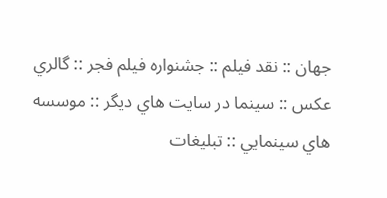جهان :: نقد فيلم :: جشنواره فيلم فجر :: گالري عكس :: سينما در سايت هاي ديگر :: موسسه هاي سينمايي :: تبليغات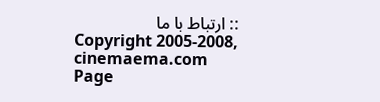:: ارتباط با ما
Copyright 2005-2008, cinemaema.com
Page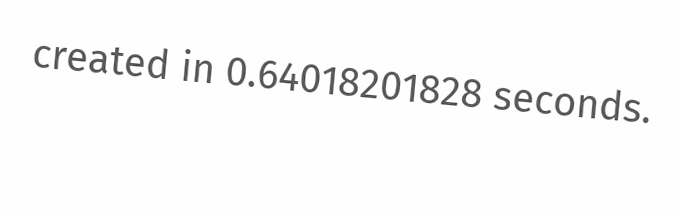created in 0.64018201828 seconds.